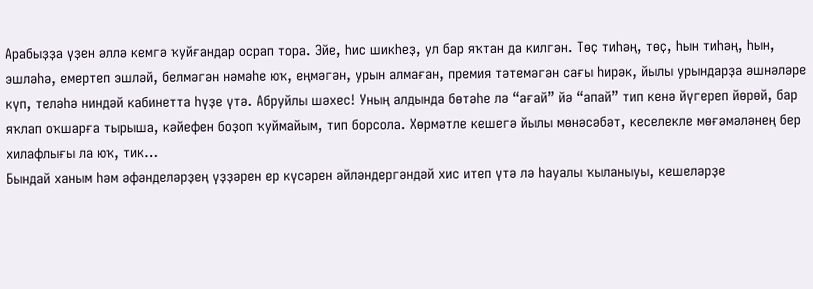Арабыҙҙа үҙен әллә кемгә ҡуйғандар осрап тора. Эйе, һис шикһеҙ, ул бар яҡтан да килгән. Төҫ тиһәң, төҫ, һын тиһәң, һын, эшләһә, емертеп эшләй, белмәгән нәмәһе юҡ, еңмәгән, урын алмаған, премия тәтемәгән сағы һирәк, йылы урындарҙа әшнәләре күп, теләһә ниндәй кабинетта һүҙе үтә. Абруйлы шәхес! Уның алдында бөтәһе лә “ағай” йә “апай” тип кенә йүгереп йөрөй, бар яҡлап оҡшарға тырыша, кәйефен боҙоп ҡуймайым, тип борсола. Хөрмәтле кешегә йылы мөнәсәбәт, кеселекле мөғәмәләнең бер хилафлығы ла юҡ, тик…
Бындай ханым һәм әфәнделәрҙең үҙҙәрен ер күсәрен әйләндергәндәй хис итеп үтә лә һауалы ҡыланыуы, кешеләрҙе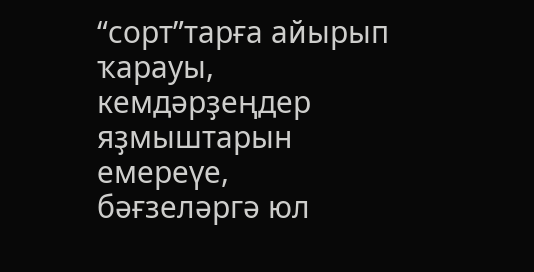“сорт”тарға айырып ҡарауы, кемдәрҙеңдер яҙмыштарын емереүе, бәғзеләргә юл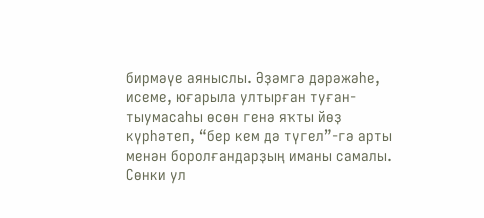бирмәүе аяныслы. Әҙәмгә дәрәжәһе, исеме, юғарыла ултырған туған-тыумасаһы өсөн генә яҡты йөҙ күрһәтеп, “бер кем дә түгел”-гә арты менән боролғандарҙың иманы самалы. Сөнки ул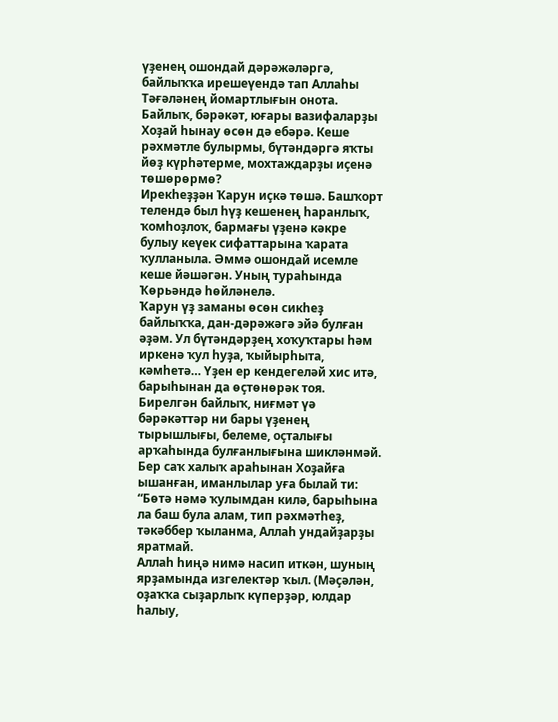үҙенең ошондай дәрәжәләргә, байлыҡҡа ирешеүендә тап Аллаһы Тәғәләнең йомартлығын онота.
Байлыҡ, бәрәкәт, юғары вазифаларҙы Хоҙай һынау өсөн дә ебәрә. Кеше рәхмәтле булырмы, бүтәндәргә яҡты йөҙ күрһәтерме, мохтаждарҙы иҫенә төшөрөрмө?
Ирекһеҙҙән Ҡарун иҫкә төшә. Башҡорт телендә был һүҙ кешенең һаранлыҡ, ҡомһоҙлоҡ, бармағы үҙенә кәкре булыу кеүек сифаттарына ҡарата ҡулланыла. Әммә ошондай исемле кеше йәшәгән. Уның тураһында Ҡөрьәндә һөйләнелә.
Ҡарун үҙ заманы өсөн сикһеҙ байлыҡҡа, дан-дәрәжәгә эйә булған әҙәм. Ул бүтәндәрҙең хоҡуҡтары һәм иркенә ҡул һуҙа, ҡыйырһыта, кәмһетә… Үҙен ер кендегеләй хис итә, барыһынан да өҫтөнөрәк тоя. Бирелгән байлыҡ, ниғмәт үә бәрәкәттәр ни бары үҙенең тырышлығы, белеме, оҫталығы арҡаһында булғанлығына шикләнмәй.
Бер саҡ халыҡ араһынан Хоҙайға ышанған, иманлылар уға былай ти: “Бөтә нәмә ҡулымдан килә, барыһына ла баш була алам, тип рәхмәтһеҙ, тәкәббер ҡыланма, Аллаһ ундайҙарҙы яратмай.
Аллаһ һиңә нимә насип иткән, шуның ярҙамында изгелектәр ҡыл. (Мәҫәлән, оҙаҡҡа сыҙарлыҡ күперҙәр, юлдар һалыу,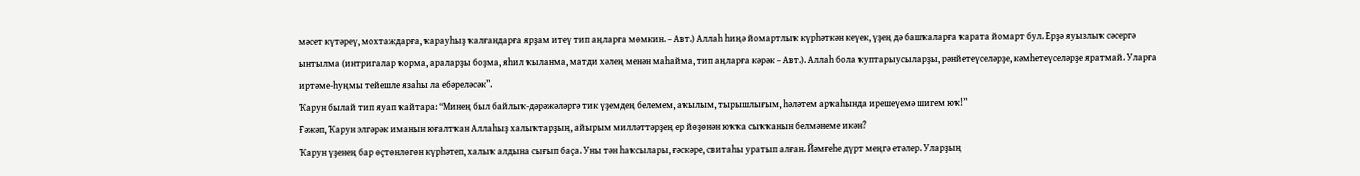мәсет күтәреү, мохтаждарға, ҡарауһыҙ ҡалғандарға ярҙам итеү тип аңларға мөмкин. – Авт.) Аллаһ һиңә йомартлыҡ күрһәткән кеүек, үҙең дә башҡаларға ҡарата йомарт бул. Ерҙә яуызлыҡ сәсергә ынтылма (интригалар ҡорма, араларҙы боҙма, яһил ҡыланма, матди хәлең менән маһайма, тип аңларға кәрәк – Авт.). Аллаһ бола ҡуптарыусыларҙы, рәнйетеүселәрҙе, кәмһетеүселәрҙе яратмай. Уларға иртәме-һуңмы тейешле язаһы ла ебәреләсәк”.
Ҡарун былай тип яуап ҡайтара: “Минең был байлыҡ-дәрәжәләргә тик үҙемдең белемем, аҡылым, тырышлығым, һәләтем арҡаһында ирешеүемә шигем юҡ!”
Ғәжәп, Ҡарун элгәрәк иманын юғалтҡан Аллаһыҙ халыҡтарҙың, айырым милләттәрҙең ер йөҙөнән юҡҡа сыҡҡанын белмәнеме икән?
Ҡарун үҙенең бар өҫтөнлөгөн күрһәтеп, халыҡ алдына сығып баҫа. Уны тән һаҡсылары, ғәскәре, свитаһы уратып алған. Йәмғеһе дүрт меңгә етәлер. Уларҙың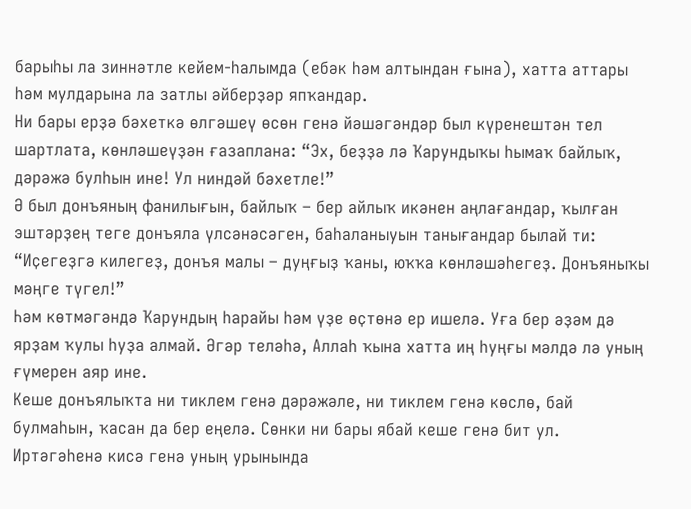барыһы ла зиннәтле кейем-һалымда (ебәк һәм алтындан ғына), хатта аттары һәм мулдарына ла затлы әйберҙәр япҡандар.
Ни бары ерҙә бәхеткә өлгәшеү өсөн генә йәшәгәндәр был күренештән тел шартлата, көнләшеүҙән ғазаплана: “Эх, беҙҙә лә Ҡарундыҡы һымаҡ байлыҡ, дәрәжә булһын ине! Ул ниндәй бәхетле!”
Ә был донъяның фанилығын, байлыҡ – бер айлыҡ икәнен аңлағандар, ҡылған эштәрҙең теге донъяла үлсәнәсәген, баһаланыуын танығандар былай ти: “Иҫегеҙгә килегеҙ, донъя малы – дуңғыҙ ҡаны, юҡҡа көнләшәһегеҙ. Донъяныҡы мәңге түгел!”
Һәм көтмәгәндә Ҡарундың һарайы һәм үҙе өҫтөнә ер ишелә. Уға бер әҙәм дә ярҙам ҡулы һуҙа алмай. Әгәр теләһә, Аллаһ ҡына хатта иң һуңғы мәлдә лә уның ғүмерен аяр ине.
Кеше донъялыҡта ни тиклем генә дәрәжәле, ни тиклем генә көслө, бай булмаһын, ҡасан да бер еңелә. Сөнки ни бары ябай кеше генә бит ул.
Иртәгәһенә кисә генә уның урынында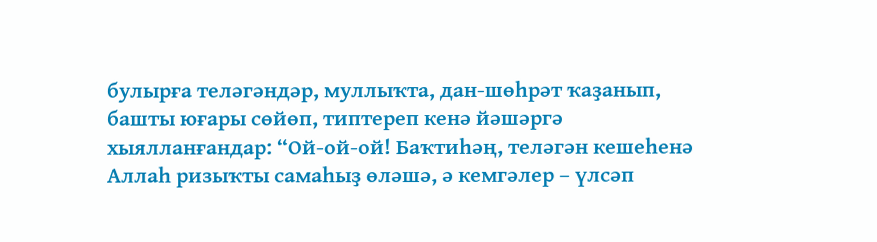булырға теләгәндәр, муллыҡта, дан-шөһрәт ҡаҙанып, башты юғары сөйөп, типтереп кенә йәшәргә хыялланғандар: “Ой-ой-ой! Баҡтиһәң, теләгән кешеһенә Аллаһ ризыҡты самаһыҙ өләшә, ә кемгәлер – үлсәп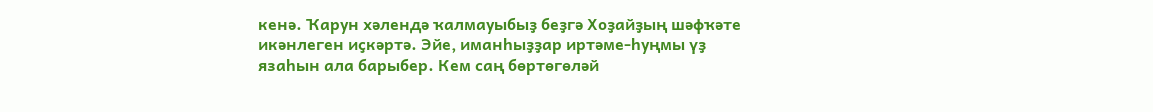кенә. Ҡарун хәлендә ҡалмауыбыҙ беҙгә Хоҙайҙың шәфҡәте икәнлеген иҫкәртә. Эйе, иманһыҙҙар иртәме-һуңмы үҙ язаһын ала барыбер. Кем саң бөртөгөләй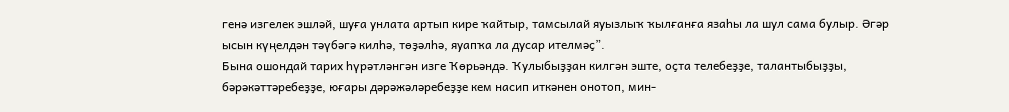генә изгелек эшләй, шуға унлата артып кире ҡайтыр, тамсылай яуызлыҡ ҡылғанға язаһы ла шул сама булыр. Әгәр ысын күңелдән тәүбәгә килһә, төҙәлһә, яуапҡа ла дусар ителмәҫ”.
Бына ошондай тарих һүрәтләнгән изге Ҡөрьәндә. Ҡулыбыҙҙан килгән эште, оҫта телебеҙҙе, талантыбыҙҙы, бәрәкәттәребеҙҙе, юғары дәрәжәләребеҙҙе кем насип иткәнен онотоп, мин-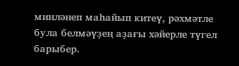минләнеп маһайып китеү, рәхмәтле була белмәүҙең аҙағы хәйерле түгел барыбер.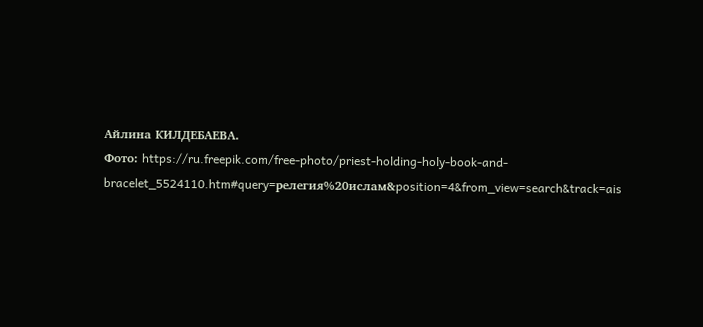Айлина КИЛДЕБАЕВА.
Фото: https://ru.freepik.com/free-photo/priest-holding-holy-book-and-bracelet_5524110.htm#query=релегия%20ислам&position=4&from_view=search&track=ais